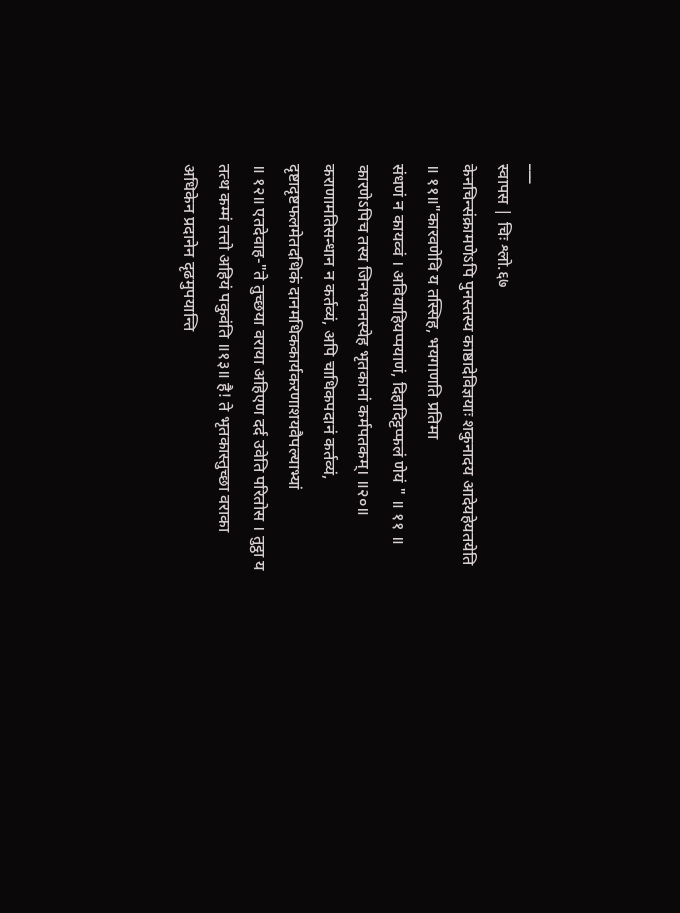___
स्वापस | चिः श्लो.६७
केनचिन्संक्रामणेऽपि पुनस्तस्य काष्ठादेविज्ञयाः शकुनादय आदेयहेयतयेति ॥ ११॥"कारवणेवि य तस्सिह, भयगाणति प्रतिमा
संधणं न कायव्वं । अवियाहियप्पयाणं, दिहादिट्टप्फलं णेयं " ॥ ११ ॥ कारणेऽपिच तस्य जिनभवनस्येह भृतकानां कर्मपतकम्। ॥२०॥
कराणामतिसन्धान न कर्तव्यं, अपि चाधिकपदानं कर्तव्यं, दृष्टादृष्टफलमेतदधिकं दानमधिककार्यकरणाशयवैपल्याभ्यां
॥ १२॥ एतदेवाह-"ते तुच्छया वराया अहिएण दर्द उवेति परितोस । तुट्ठा य तत्थ कम्मं तत्तो अहियं पकुवंति ॥१३॥ है! ते भृतकास्तुच्छा वराका अधिकेन प्रदानेन दृढमुपयान्ति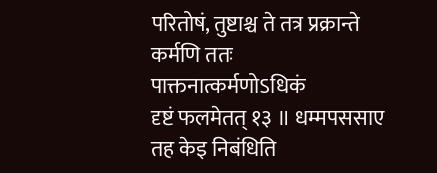परितोषं, तुष्टाश्च ते तत्र प्रक्रान्ते कर्मणि ततः पाक्तनात्कर्मणोऽधिकं
दृष्टं फलमेतत् १३ ॥ धम्मपससाए तह केइ निबंधिति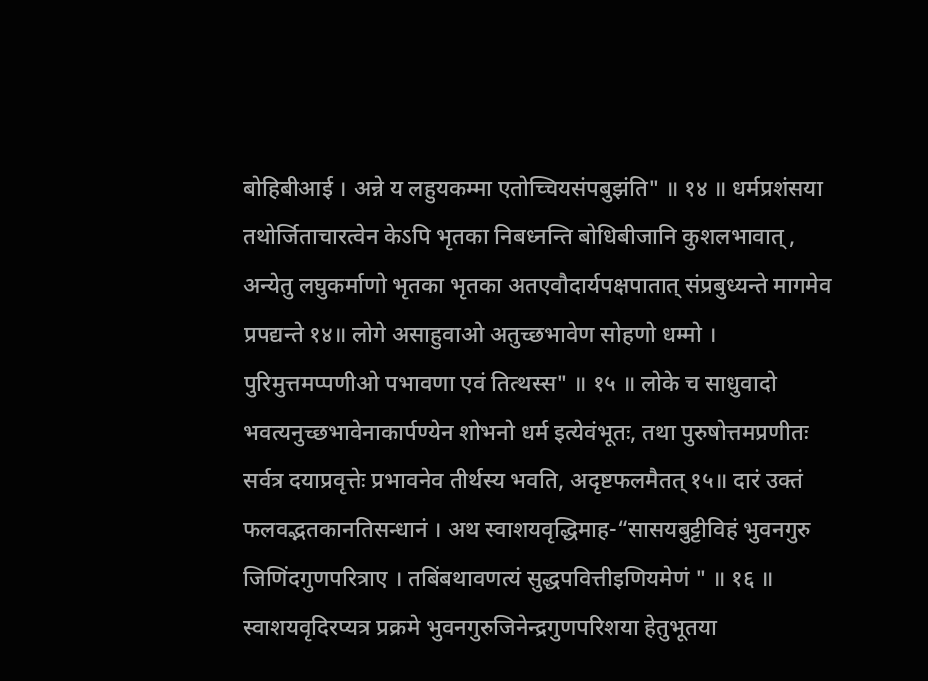बोहिबीआई । अन्ने य लहुयकम्मा एतोच्चियसंपबुझंति" ॥ १४ ॥ धर्मप्रशंसया तथोर्जिताचारत्वेन केऽपि भृतका निबध्नन्ति बोधिबीजानि कुशलभावात् , अन्येतु लघुकर्माणो भृतका भृतका अतएवौदार्यपक्षपातात् संप्रबुध्यन्ते मागमेव प्रपद्यन्ते १४॥ लोगे असाहुवाओ अतुच्छभावेण सोहणो धम्मो । पुरिमुत्तमप्पणीओ पभावणा एवं तित्थस्स" ॥ १५ ॥ लोके च साधुवादो भवत्यनुच्छभावेनाकार्पण्येन शोभनो धर्म इत्येवंभूतः, तथा पुरुषोत्तमप्रणीतः सर्वत्र दयाप्रवृत्तेः प्रभावनेव तीर्थस्य भवति, अदृष्टफलमैतत् १५॥ दारं उक्तं फलवद्भतकानतिसन्धानं । अथ स्वाशयवृद्धिमाह-“सासयबुट्टीविहं भुवनगुरु जिणिंदगुणपरित्राए । तबिंबथावणत्यं सुद्धपवित्तीइणियमेणं " ॥ १६ ॥ स्वाशयवृदिरप्यत्र प्रक्रमे भुवनगुरुजिनेन्द्रगुणपरिशया हेतुभूतया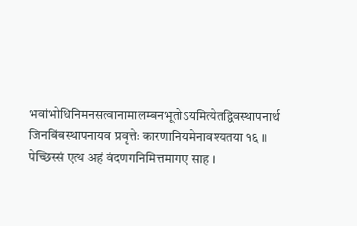भवांभोधिनिमनसत्वानामालम्बनभूतोऽयमित्येतद्विवस्थापनार्थ जिनबिंबस्थापनायव प्रवृत्तेः कारणानियमेनावश्यतया १६ ॥ पेच्छिस्सं एत्थ अहं वंदणगनिमित्तमागए साह ।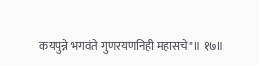कयपुन्ने भगवंते गुणरयणनिही महासचे"॥ १७॥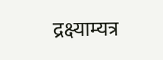द्रक्ष्याम्यत्र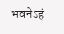भवनेऽहं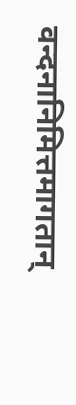वन्दनानिमित्तमागतान्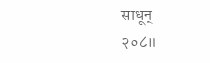साधून्
२०८॥